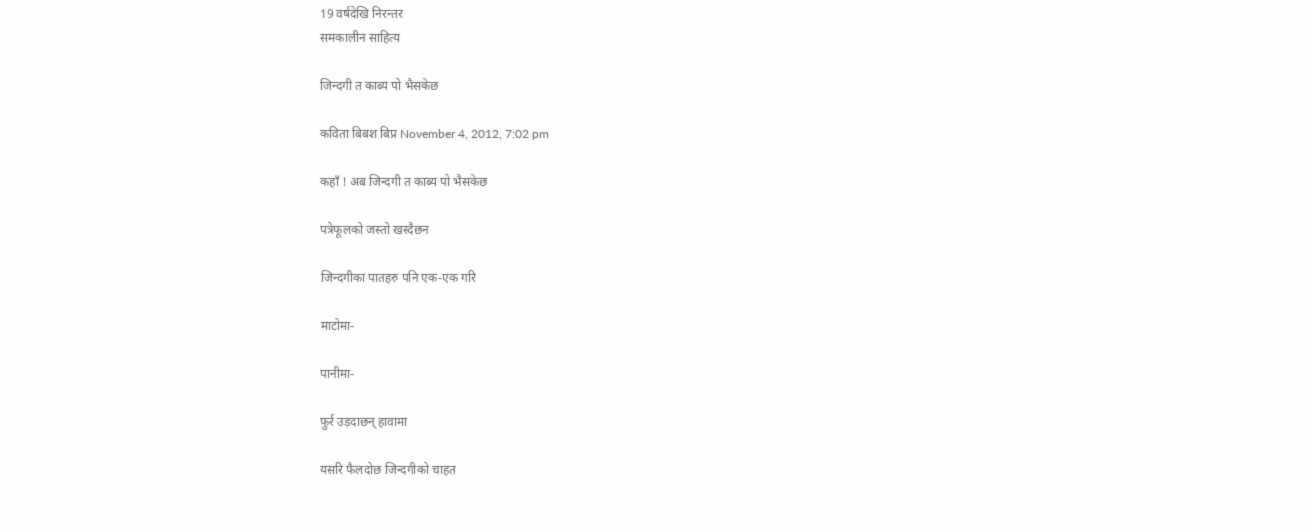19 वर्षदेखि निरन्तर
समकालीन साहित्य

जिन्दगी त काब्य पो भैसकेछ

कविता बिबश बिप्र November 4, 2012, 7:02 pm

कहाँ ! अब जिन्दगी त काब्य पो भैसकेछ

पत्रेफूलको जस्तो खस्दैछन

जिन्दगीका पातहरु पनि एक-एक गरि

माटोमा-

पानीमा-

फुर्र उड़दाछन् हावामा

यसरि फैलदोछ जिन्दगीको चाहत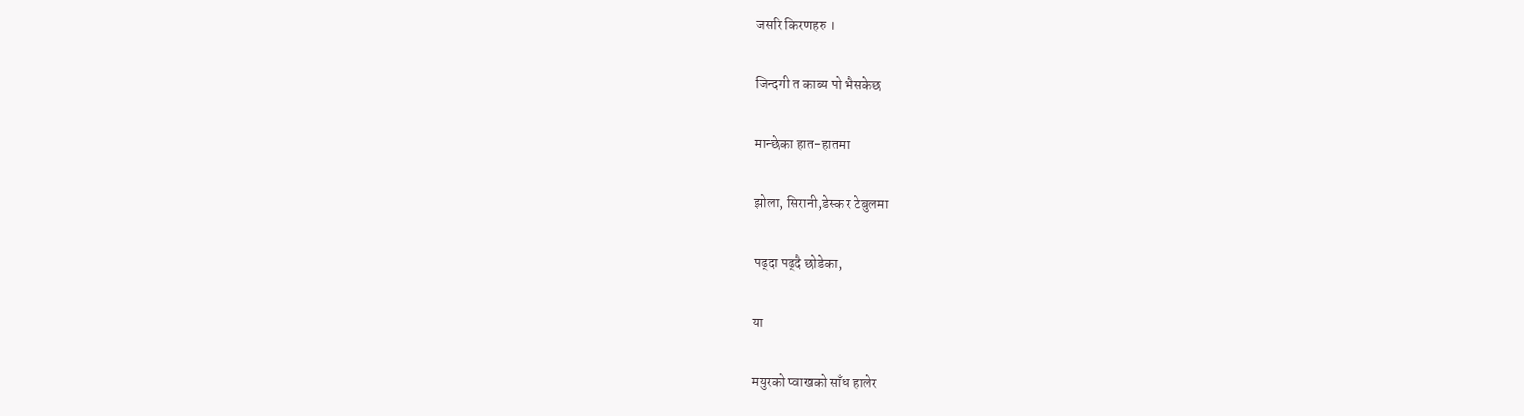जसरि किरणहरु ।

जिन्दगी त काब्य पो भैसकेछ

मान्छेका हात-हातमा

झोला, सिरानी,डेस्क र टेबुलमा

पढ्दा पढ्दै छोडेका,

या

मयुरको प्वाखको साँध हालेर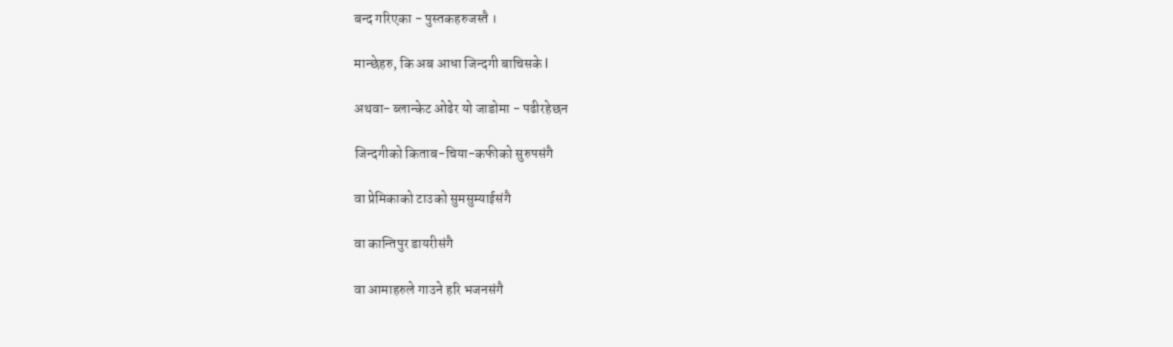बन्द गरिएका - पुस्तकहरुजस्तै ।

मान्छेहरु, कि अब आधा जिन्दगी बाचिसके l

अथवा- ब्लान्केट ओढेर यो जाडोमा - पढीरहेछन

जिन्दगीको किताब-चिया-कफीको सुरुपसंगै

वा प्रेमिकाको टाउको सुमसुम्याईसंगै

वा कान्तिपुर डायरीसंगै

वा आमाहरुले गाउने हरि भजनसंगै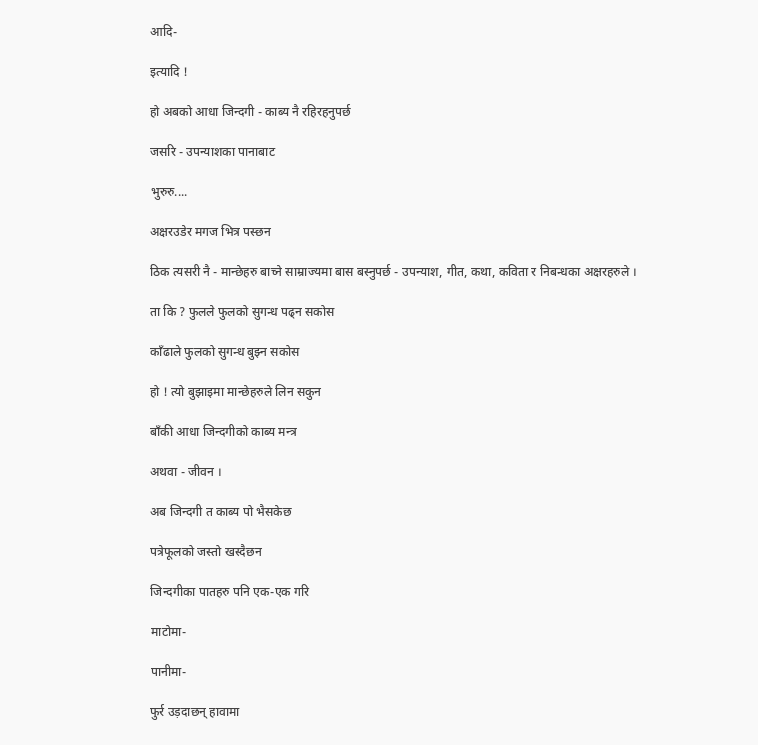आदि-

इत्यादि !

हो अबको आधा जिन्दगी - काब्य नै रहिरहनुपर्छ

जसरि - उपन्याशका पानाबाट

भुरुरु....

अक्षरउडेर मगज भित्र पस्छन

ठिक त्यसरी नै - मान्छेहरु बाच्ने साम्राज्यमा बास बस्नुपर्छ - उपन्याश, गीत, कथा, कविता र निबन्धका अक्षरहरुले ।

ता कि ? फुलले फुलको सुगन्ध पढ्न सकोस

काँढाले फुलको सुगन्ध बुझ्न सकोस

हो ! त्यो बुझाइमा मान्छेहरुले लिन सकुन

बाँकी आधा जिन्दगीको काब्य मन्त्र

अथवा - जीवन ।

अब जिन्दगी त काब्य पो भैसकेछ

पत्रेफूलको जस्तो खस्दैछन

जिन्दगीका पातहरु पनि एक-एक गरि

माटोमा-

पानीमा-

फुर्र उड़दाछन् हावामा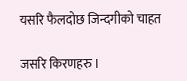यसरि फैलदोछ जिन्दगीको चाहत

जसरि किरणहरु ।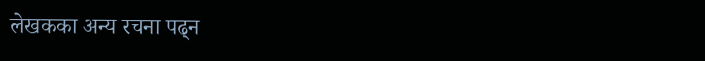लेखकका अन्य रचना पढ्न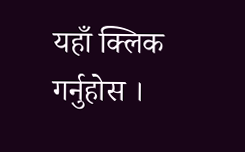यहाँ क्लिक गर्नुहोस ।